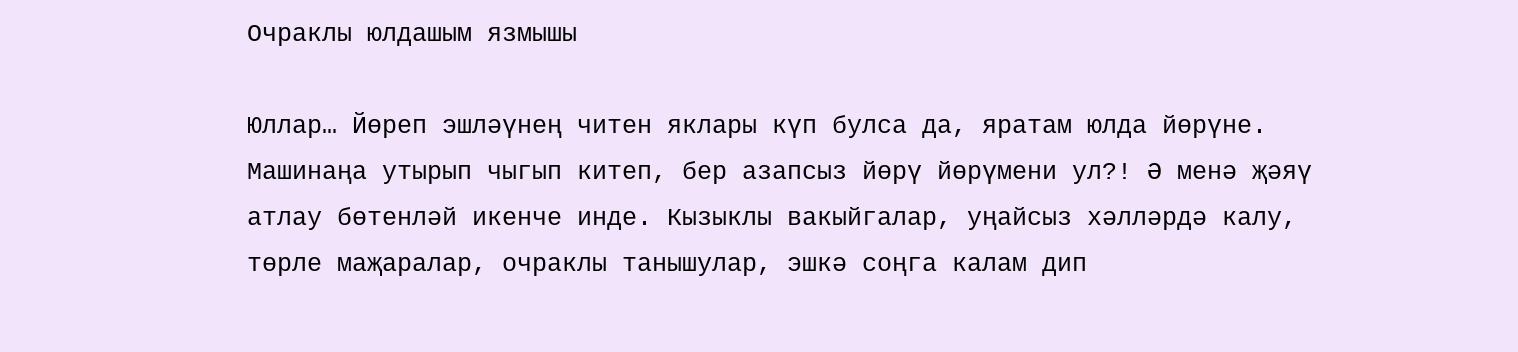Очраклы юлдашым язмышы

Юллар… Йөреп эшләүнең читен яклары күп булса да, яратам юлда йөрүне. Машинаңа утырып чыгып китеп, бер азапсыз йөрү йөрүмени ул?! Ә менә җәяү атлау бөтенләй икенче инде. Кызыклы вакыйгалар, уңайсыз хәлләрдә калу, төрле маҗаралар, очраклы танышулар, эшкә соңга калам дип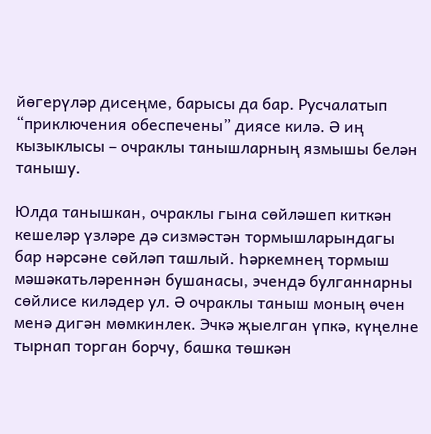йөгерүләр дисеңме, барысы да бар. Русчалатып “приключения обеспечены” диясе килә. Ә иң кызыклысы – очраклы танышларның язмышы белән танышу.

Юлда танышкан, очраклы гына сөйләшеп киткән кешеләр үзләре дә сизмәстән тормышларындагы бар нәрсәне сөйләп ташлый. Һәркемнең тормыш мәшәкатьләреннән бушанасы, эчендә булганнарны сөйлисе киләдер ул. Ә очраклы таныш моның өчен менә дигән мөмкинлек. Эчкә җыелган үпкә, күңелне тырнап торган борчу, башка төшкән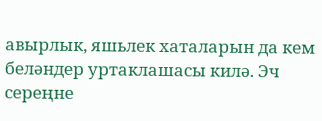авырлык, яшьлек хаталарын да кем беләндер уртаклашасы килә. Эч сереңне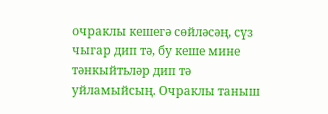очраклы кешегә сөйләсәң, сүз чыгар дип тә, бу кеше мине тәнкыйтьләр дип тә уйламыйсың. Очраклы таныш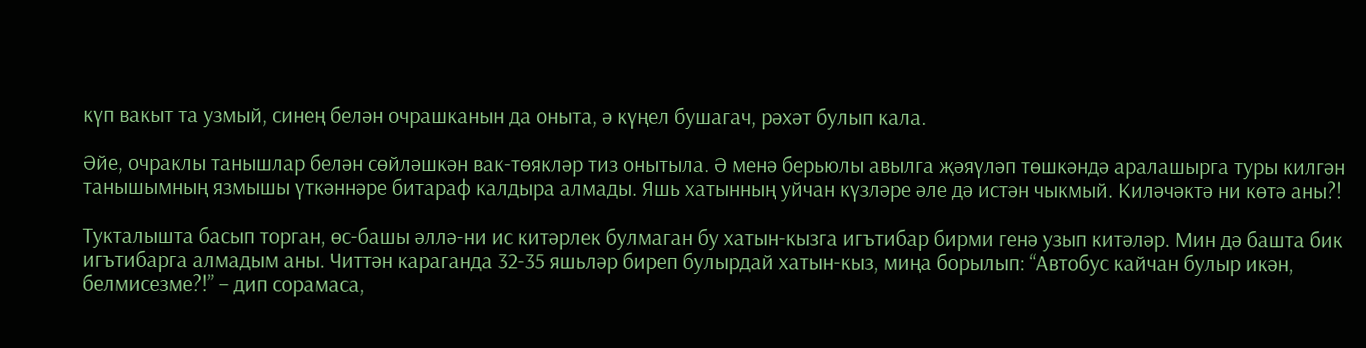күп вакыт та узмый, синең белән очрашканын да оныта, ә күңел бушагач, рәхәт булып кала.

Әйе, очраклы танышлар белән сөйләшкән вак-төякләр тиз онытыла. Ә менә берьюлы авылга җәяүләп төшкәндә аралашырга туры килгән танышымның язмышы үткәннәре битараф калдыра алмады. Яшь хатынның уйчан күзләре әле дә истән чыкмый. Киләчәктә ни көтә аны?!

Тукталышта басып торган, өс-башы әллә-ни ис китәрлек булмаган бу хатын-кызга игътибар бирми генә узып китәләр. Мин дә башта бик игътибарга алмадым аны. Читтән караганда 32-35 яшьләр биреп булырдай хатын-кыз, миңа борылып: “Автобус кайчан булыр икән, белмисезме?!” – дип сорамаса,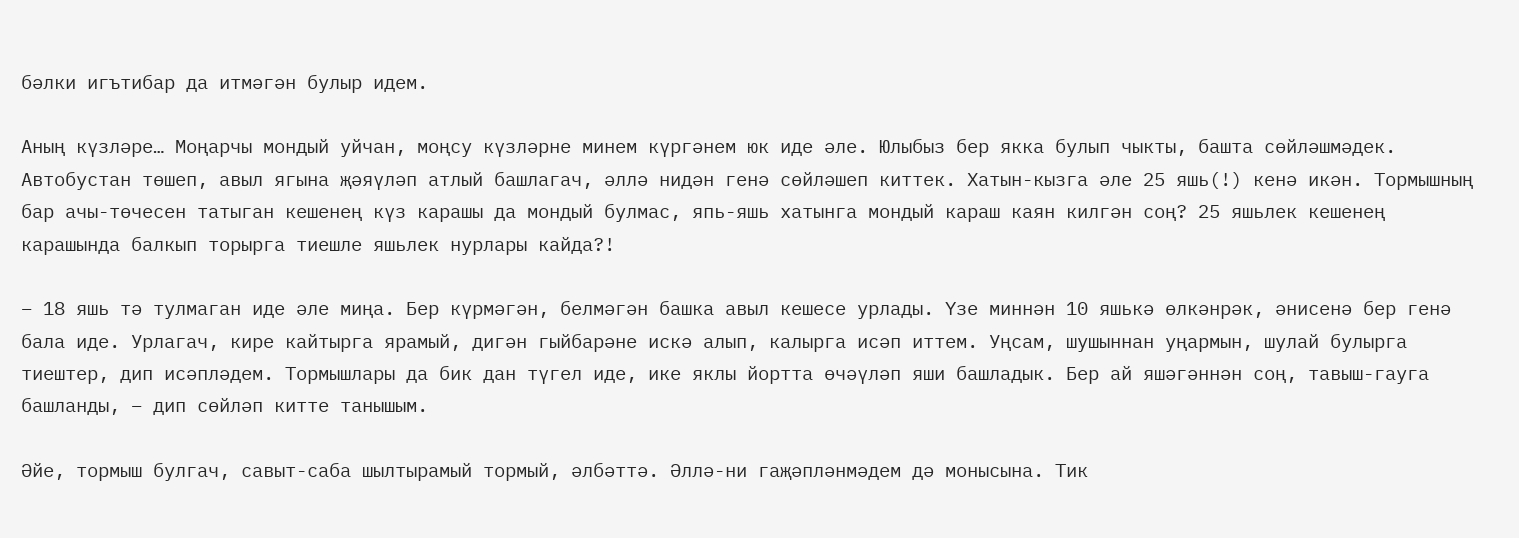бәлки игътибар да итмәгән булыр идем.

Аның күзләре… Моңарчы мондый уйчан, моңсу күзләрне минем күргәнем юк иде әле. Юлыбыз бер якка булып чыкты, башта сөйләшмәдек. Автобустан төшеп, авыл ягына җәяүләп атлый башлагач, әллә нидән генә сөйләшеп киттек. Хатын-кызга әле 25 яшь(!) кенә икән. Тормышның бар ачы-төчесен татыган кешенең күз карашы да мондый булмас, япь-яшь хатынга мондый караш каян килгән соң? 25 яшьлек кешенең карашында балкып торырга тиешле яшьлек нурлары кайда?!

– 18 яшь тә тулмаган иде әле миңа. Бер күрмәгән, белмәгән башка авыл кешесе урлады. Үзе миннән 10 яшькә өлкәнрәк, әнисенә бер генә бала иде. Урлагач, кире кайтырга ярамый, дигән гыйбарәне искә алып, калырга исәп иттем. Уңсам, шушыннан уңармын, шулай булырга тиештер, дип исәпләдем. Тормышлары да бик дан түгел иде, ике яклы йортта өчәүләп яши башладык. Бер ай яшәгәннән соң, тавыш-гауга башланды, – дип сөйләп китте танышым.

Әйе, тормыш булгач, савыт-саба шылтырамый тормый, әлбәттә. Әллә-ни гаҗәпләнмәдем дә монысына. Тик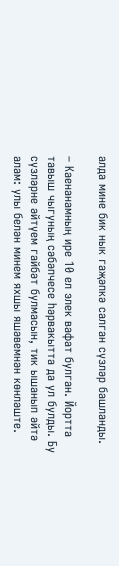алда мине бик нык гаҗәпкә салган сүзләр башланды.

– Каенанамның ире 10 ел элек вафат булган. Йортта тавыш чыгуның сәбәпчесе һәрвакытта да ул булды. Бу сүзләрне әйтүем гайбәт булмасын, тик ышанып әйтә алам: улы белән минем яхшы яшәвемнән көнләште.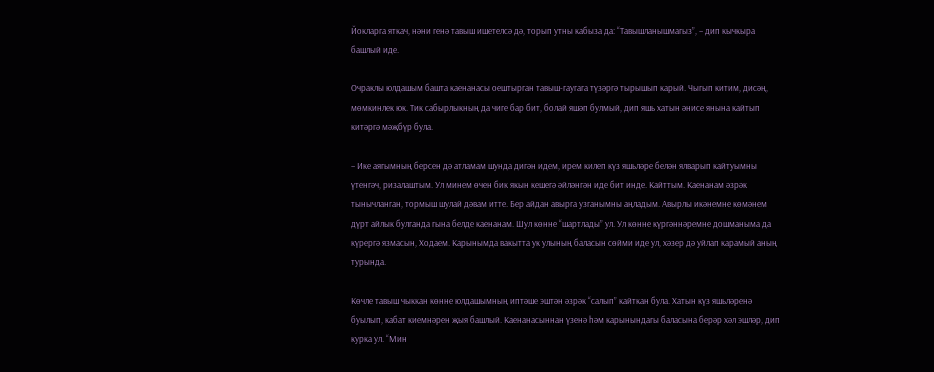Йокларга яткач, нәни генә тавыш ишетелсә дә, торып утны кабыза да: “Тавышланышмагыз”, – дип кычкыра башлый иде.

Очраклы юлдашым башта каенанасы оештырган тавыш-гаугага түзәргә тырышып карый. Чыгып китим, дисәң, мөмкинлек юк. Тик сабырлыкның да чиге бар бит, болай яшәп булмый, дип яшь хатын әнисе янына кайтып китәргә мәҗбүр була.

– Ике аягымның берсен дә атламам шунда дигән идем, ирем килеп күз яшьләре белән ялварып кайтуымны үтенгәч, ризалаштым. Ул минем өчен бик якын кешегә әйләнгән иде бит инде. Кайттым. Каенанам әзрәк тынычланган, тормыш шулай дәвам итте. Бер айдан авырга узганымны аңладым. Авырлы икәнемне көмәнем дүрт айлык булганда гына белде каенанам. Шул көнне “шартлады” ул. Ул көнне күргәннәремне дошманыма да күрергә язмасын, Ходаем. Карынымда вакытта ук улының баласын сөйми иде ул, хәзер дә уйлап карамый аның турында.

Көчле тавыш чыккан көнне юлдашымның иптәше эштән әзрәк “салып” кайткан була. Хатын күз яшьләренә буылып, кабат киемнәрен җыя башлый. Каенанасыннан үзенә һәм карынындагы баласына берәр хәл эшләр, дип курка ул. “Мин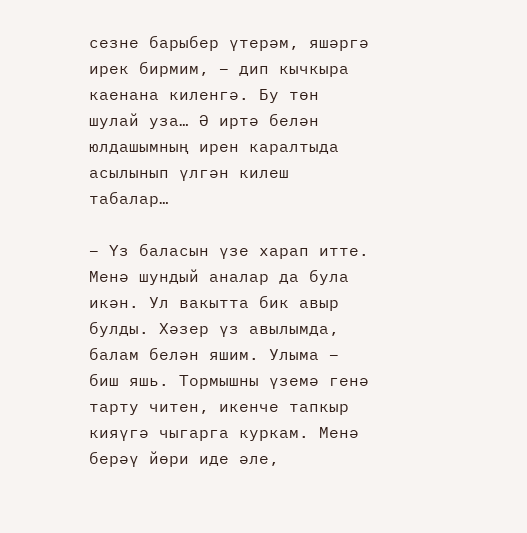сезне барыбер үтерәм, яшәргә ирек бирмим, – дип кычкыра каенана киленгә. Бу төн шулай уза… Ә иртә белән юлдашымның ирен каралтыда асылынып үлгән килеш табалар…

– Үз баласын үзе харап итте. Менә шундый аналар да була икән. Ул вакытта бик авыр булды. Хәзер үз авылымда, балам белән яшим. Улыма – биш яшь. Тормышны үземә генә тарту читен, икенче тапкыр кияүгә чыгарга куркам. Менә берәү йөри иде әле,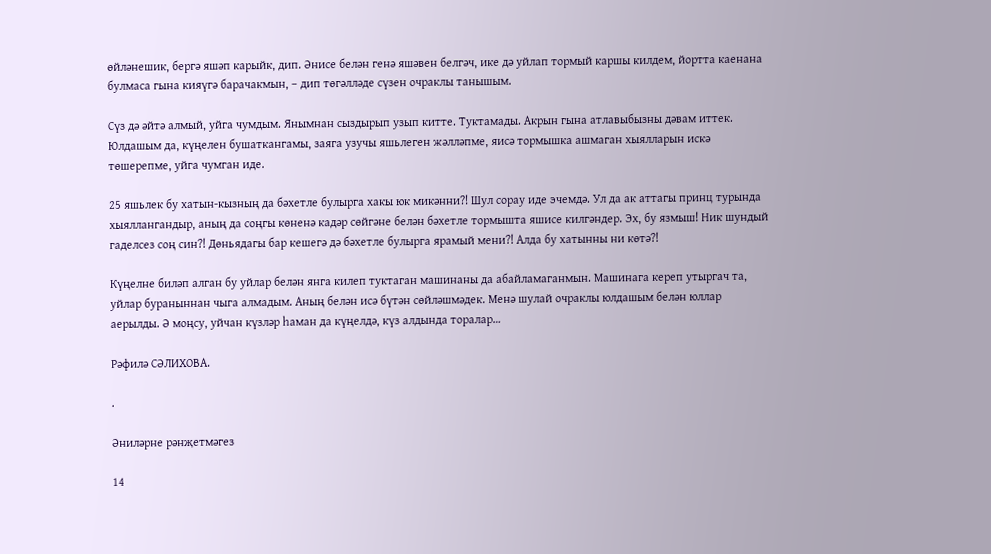өйләнешик, бергә яшәп карыйк, дип. Әнисе белән генә яшәвен белгәч, ике дә уйлап тормый каршы килдем, йортта каенана булмаса гына кияүгә барачакмын, – дип төгәлләде сүзен очраклы танышым.

Сүз дә әйтә алмый, уйга чумдым. Янымнан сыздырып узып китте. Туктамады. Акрын гына атлавыбызны дәвам иттек. Юлдашым да, күңелен бушаткангамы, заяга узучы яшьлеген жәлләпме, яисә тормышка ашмаган хыялларын искә төшерепме, уйга чумган иде.

25 яшьлек бу хатын-кызның да бәхетле булырга хакы юк микәнни?! Шул сорау иде эчемдә. Ул да ак аттагы принц турында хыяллангандыр, аның да соңгы көненә кадәр сөйгәне белән бәхетле тормышта яшисе килгәндер. Эх, бу язмыш! Ник шундый гаделсез соң син?! Дөньядагы бар кешегә дә бәхетле булырга ярамый мени?! Алда бу хатынны ни көтә?!

Күңелне биләп алган бу уйлар белән янга килеп туктаган машинаны да абайламаганмын. Машинага кереп утыргач та, уйлар бураныннан чыга алмадым. Аның белән исә бүтән сөйләшмәдек. Менә шулай очраклы юлдашым белән юллар аерылды. Ә моңсу, уйчан күзләр һаман да күңелдә, күз алдында торалар…

Рәфилә СӘЛИХОВА.

.

Әниләрне рәнҗетмәгез

14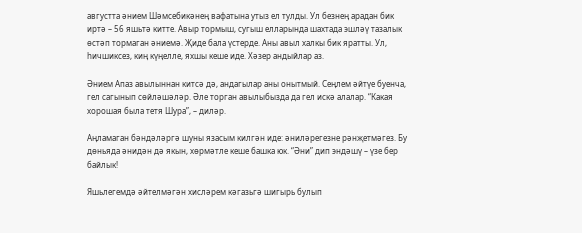августта әнием Шәмсебикәнең вафатына утыз ел тулды. Ул безнең арадан бик иртә – 56 яшьтә китте. Авыр тормыш, сугыш елларында шахтада эшләү тазалык өстәп тормаган әниемә. Җиде бала үстерде. Аны авыл халкы бик яратты. Ул, һичшиксез, киң күңелле, яхшы кеше иде. Хәзер андыйлар аз.

Әнием Апаз авылыннан китсә дә, андагылар аны онытмый. Сеңлем әйтүе буенча, гел сагынып сөйләшәләр. Әле торган авылыбызда да гел искә алалар. “Какая хорошая была тетя Шура”, – диләр.

Аңламаган бәндәләргә шуны язасым килгән иде: әниләрегезне рәнҗетмәгез. Бу дөньяда әнидән дә якын, хөрмәтле кеше башка юк. “Әни” дип эндәшү – үзе бер байлык!

Яшьлегемдә әйтелмәгән хисләрем кәгазьгә шигырь булып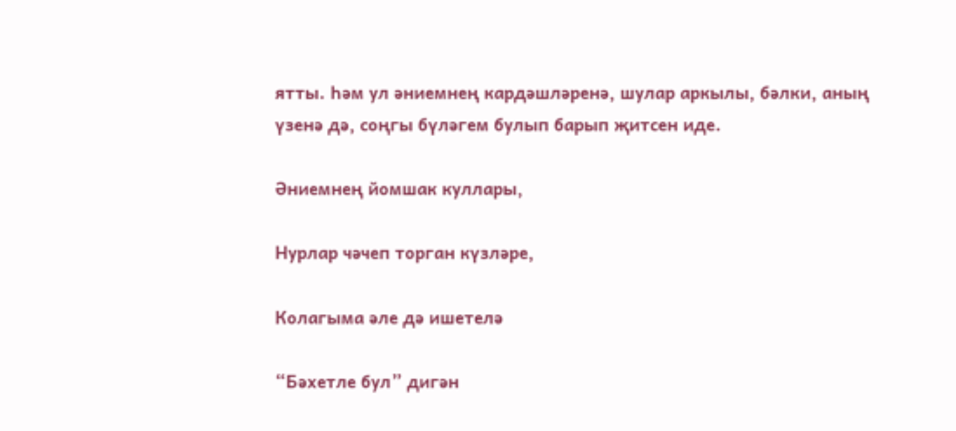ятты. Һәм ул әниемнең кардәшләренә, шулар аркылы, бәлки, аның үзенә дә, соңгы бүләгем булып барып җитсен иде.

Әниемнең йомшак куллары,

Нурлар чәчеп торган күзләре,

Колагыма әле дә ишетелә

“Бәхетле бул” дигән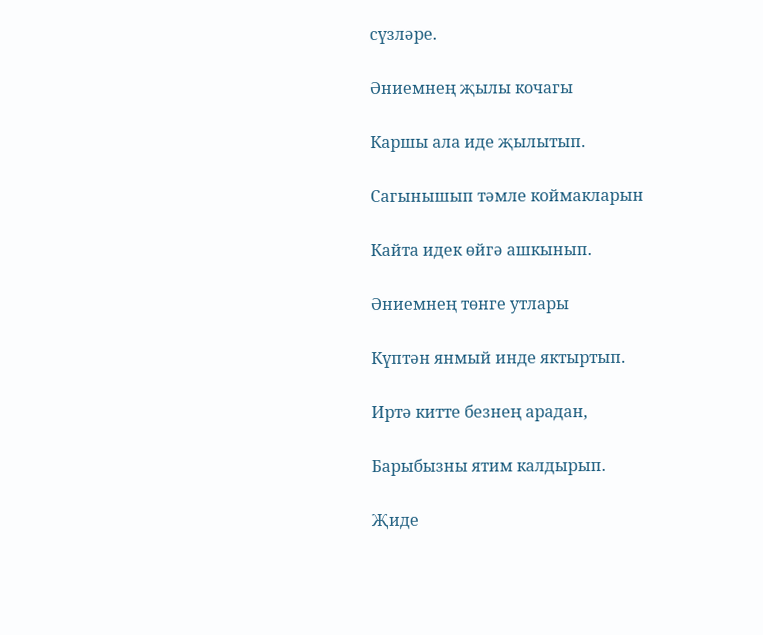сүзләре.

Әниемнең җылы кочагы

Каршы ала иде җылытып.

Сагынышып тәмле коймакларын

Кайта идек өйгә ашкынып.

Әниемнең төнге утлары

Күптән янмый инде яктыртып.

Иртә китте безнең арадан,

Барыбызны ятим калдырып.

Җиде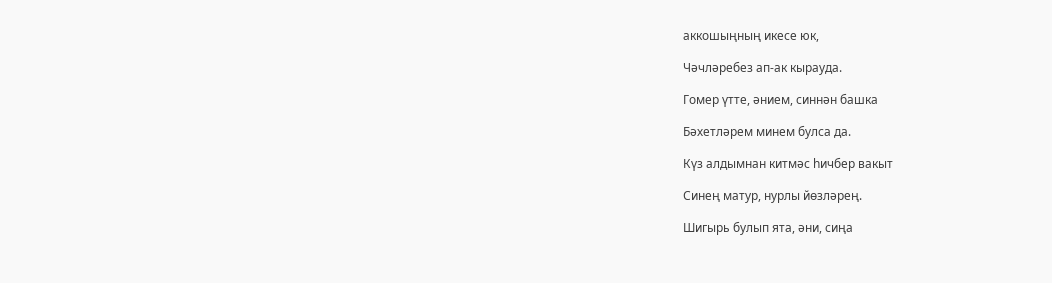аккошыңның икесе юк,

Чәчләребез ап-ак кырауда.

Гомер үтте, әнием, синнән башка

Бәхетләрем минем булса да.

Күз алдымнан китмәс һичбер вакыт

Синең матур, нурлы йөзләрең.

Шигырь булып ята, әни, сиңа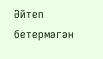Әйтеп бетермәгән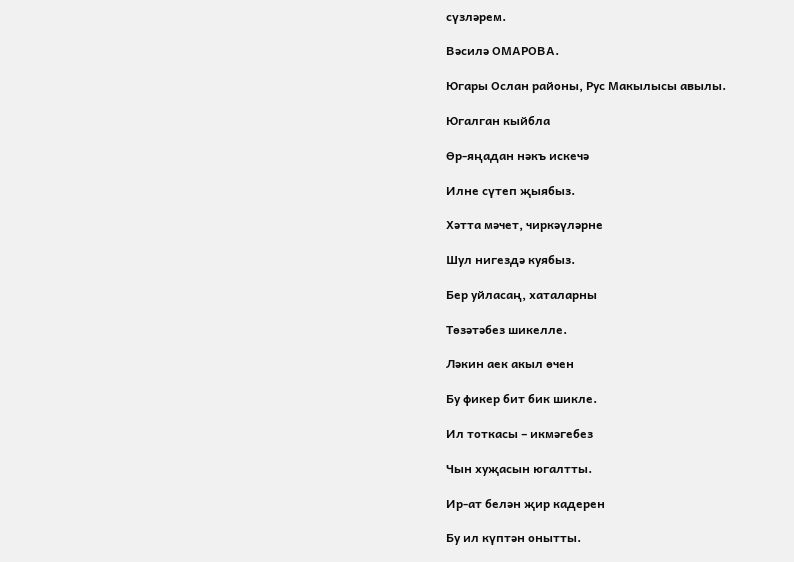сүзләрем.

Вәсилә ОМАРОВА.

Югары Ослан районы, Рус Макылысы авылы.

Югалган кыйбла

Өр-яңадан нәкъ искечә

Илне сүтеп җыябыз.

Хәтта мәчет, чиркәүләрне

Шул нигездә куябыз.

Бер уйласаң, хаталарны

Төзәтәбез шикелле.

Ләкин аек акыл өчен

Бу фикер бит бик шикле.

Ил тоткасы – икмәгебез

Чын хуҗасын югалтты.

Ир-ат белән җир кадерен

Бу ил күптән онытты.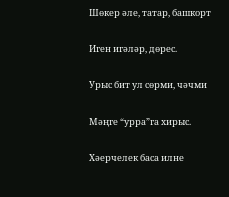Шөкер әле, татар, башкорт

Иген игәләр, дөрес.

Урыс бит ул сөрми, чәчми

Мәңге “урра”га хирыс.

Хәерчелек баса илне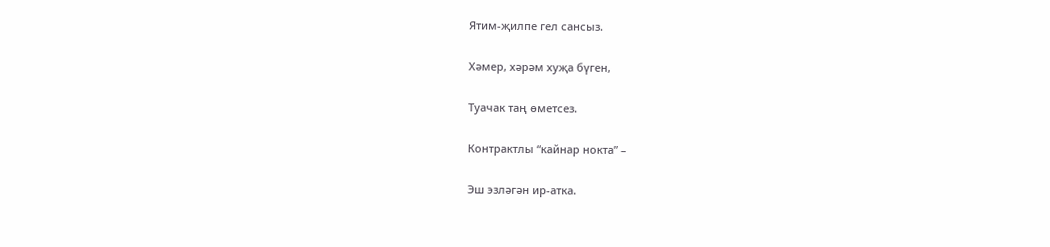Ятим-җилпе гел сансыз.

Хәмер, хәрәм хуҗа бүген,

Туачак таң өметсез.

Контрактлы “кайнар нокта” –

Эш эзләгән ир-атка.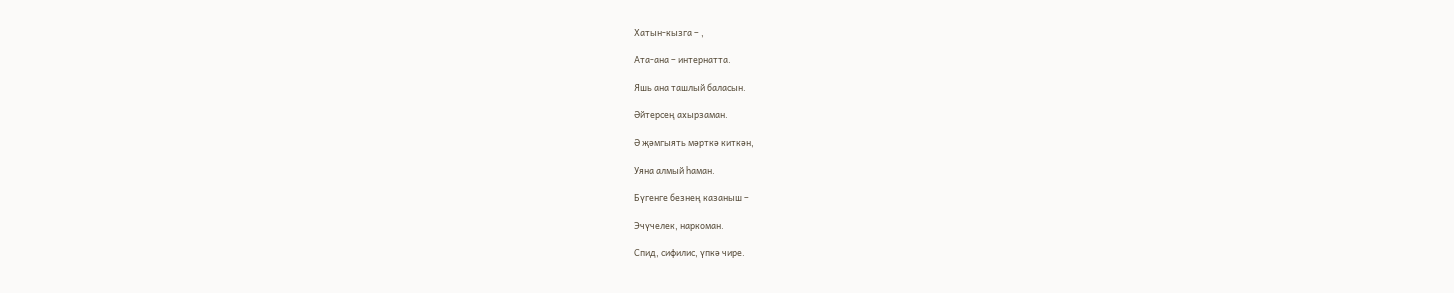Хатын-кызга – ,

Ата-ана – интернатта.

Яшь ана ташлый баласын.

Әйтерсең ахырзаман.

Ә җәмгыять мәрткә киткән,

Уяна алмый һаман.

Бүгенге безнең казаныш –

Эчүчелек, наркоман.

Спид, сифилис, үпкә чире.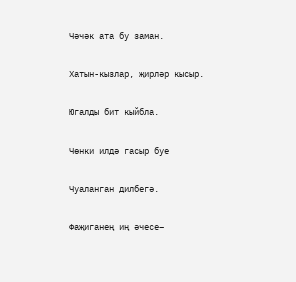Чәчәк ата бу заман.

Хатын-кызлар, җирләр кысыр.

Югалды бит кыйбла.

Чөнки илдә гасыр буе

Чуаланган дилбегә.

Фаҗиганең иң әчесе–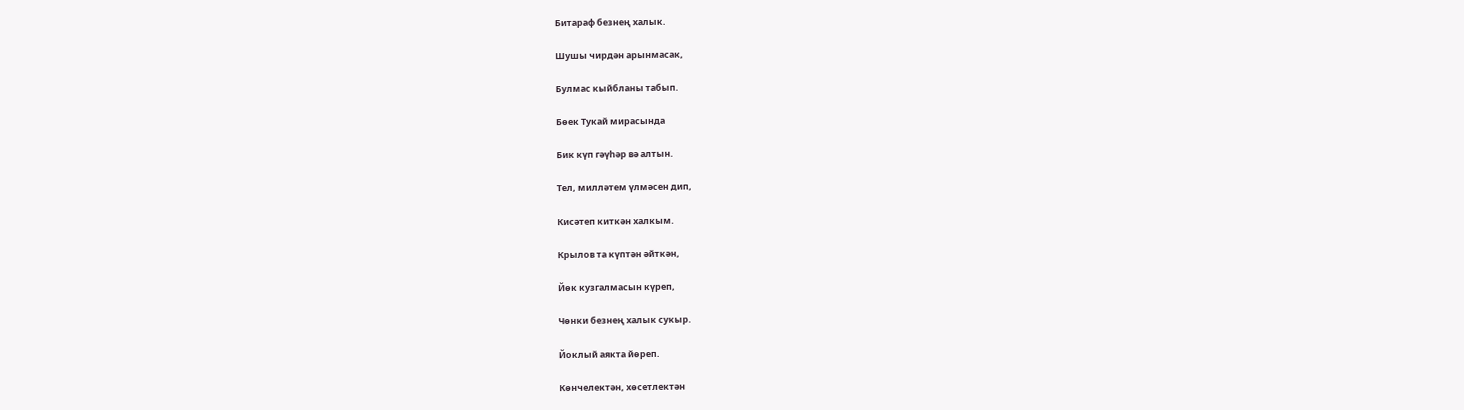Битараф безнең халык.

Шушы чирдән арынмасак,

Булмас кыйбланы табып.

Бөек Тукай мирасында

Бик күп гәүһәр вә алтын.

Тел, милләтем үлмәсен дип,

Кисәтеп киткән халкым.

Крылов та күптән әйткән,

Йөк кузгалмасын күреп,

Чөнки безнең халык сукыр.

Йоклый аякта йөреп.

Көнчелектән, хөсетлектән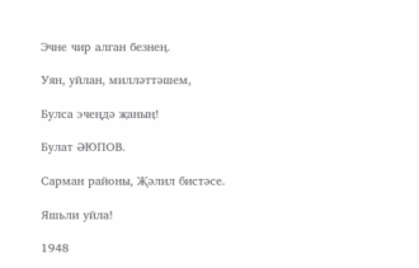Эчне чир алган безнең.

Уян, уйлан, милләттәшем,

Булса эчеңдә җаның!

Булат ӘЮПОВ.

Сарман районы, Җәлил бистәсе.

Яшьли уйла!

1948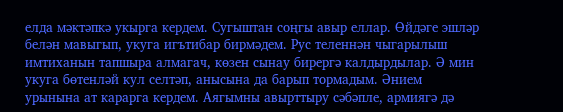елда мәктәпкә укырга кердем. Сугыштан соңгы авыр еллар. Өйдәге эшләр белән мавыгып, укуга игътибар бирмәдем. Рус теленнән чыгарылыш имтиханын тапшыра алмагач, көзен сынау бирергә калдырдылар. Ә мин укуга бөтенләй кул селтәп, анысына да барып тормадым. Әнием урынына ат карарга кердем. Аягымны авырттыру сәбәпле, армиягә дә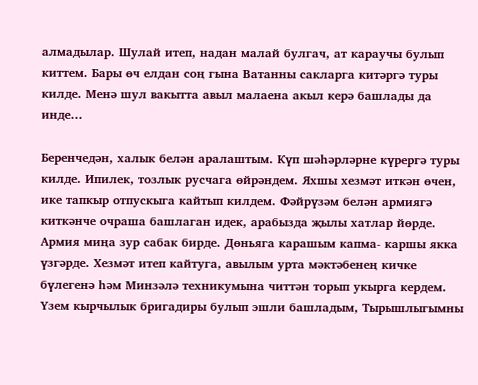алмадылар. Шулай итеп, надан малай булгач, ат караучы булып киттем. Бары өч елдан соң гына Ватанны сакларга китәргә туры килде. Менә шул вакытта авыл малаена акыл керә башлады да инде…

Беренчедән, халык белән аралаштым. Күп шәһәрләрне күрергә туры килде. Ипилек, тозлык русчага өйрәндем. Яхшы хезмәт иткән өчен, ике тапкыр отпускыга кайтып килдем. Фәйрүзәм белән армиягә киткәнче очраша башлаган идек, арабызда җылы хатлар йөрде. Армия миңа зур сабак бирде. Дөньяга карашым капма- каршы якка үзгәрде. Хезмәт итеп кайтуга, авылым урта мәктәбенең кичке бүлегенә һәм Минзәлә техникумына читтән торып укырга кердем. Үзем кырчылык бригадиры булып эшли башладым, Тырышлыгымны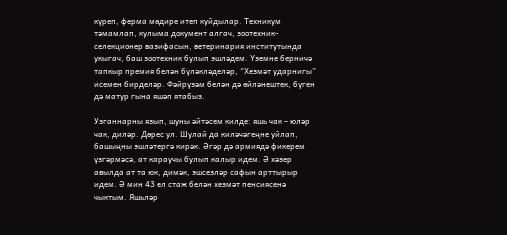күреп, ферма мөдире итеп куйдылар. Техникум тәмамлап, кулыма документ алгач, зоотехник-селекционер вазифасын, ветеринария институтында укыгач, баш зоотехник булып эшләдем. Үземне берничә тапкыр премия белән бүләкләделәр, “Хезмәт ударнигы” исемен бирделәр. Фәйрүзәм белән дә өйләнештек, бүген дә матур гына яшәп ятабыз.

Узганнарны язып, шуны әйтәсем килде: яшь чак – юләр чак, диләр. Дөрес ул. Шулай да киләчәгеңне уйлап, башыңны эшләтергә кирәк. Әгәр дә армиядә фикерем үзгәрмәсә, ат караучы булып калыр идем. Ә хәзер авылда ат та юк, димәк, эшсезләр сафын арттырыр идем. Ә мин 43 ел стаж белән хезмәт пенсиясенә чыктым. Яшьләр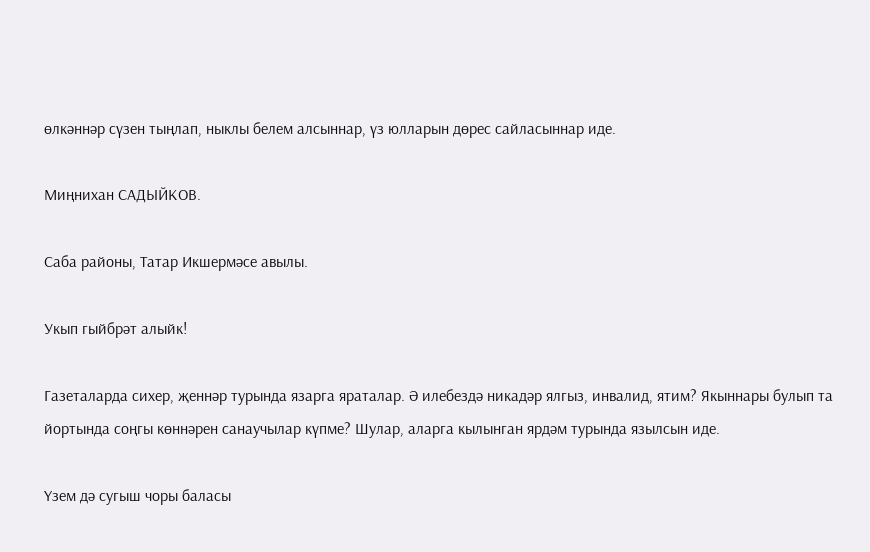өлкәннәр сүзен тыңлап, ныклы белем алсыннар, үз юлларын дөрес сайласыннар иде.

Миңнихан САДЫЙКОВ.

Саба районы, Татар Икшермәсе авылы.

Укып гыйбрәт алыйк!

Газеталарда сихер, җеннәр турында язарга яраталар. Ә илебездә никадәр ялгыз, инвалид, ятим? Якыннары булып та йортында соңгы көннәрен санаучылар күпме? Шулар, аларга кылынган ярдәм турында язылсын иде.

Үзем дә сугыш чоры баласы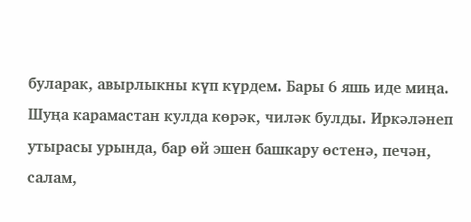буларак, авырлыкны күп күрдем. Бары 6 яшь иде миңа. Шуңа карамастан кулда көрәк, чиләк булды. Иркәләнеп утырасы урында, бар өй эшен башкару өстенә, печән, салам,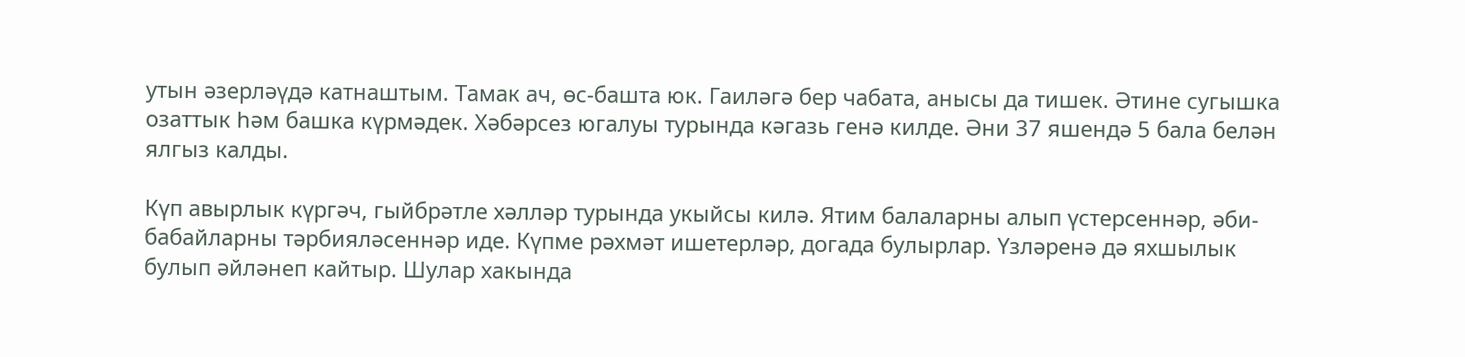утын әзерләүдә катнаштым. Тамак ач, өс-башта юк. Гаиләгә бер чабата, анысы да тишек. Әтине сугышка озаттык һәм башка күрмәдек. Хәбәрсез югалуы турында кәгазь генә килде. Әни 37 яшендә 5 бала белән ялгыз калды.

Күп авырлык күргәч, гыйбрәтле хәлләр турында укыйсы килә. Ятим балаларны алып үстерсеннәр, әби-бабайларны тәрбияләсеннәр иде. Күпме рәхмәт ишетерләр, догада булырлар. Үзләренә дә яхшылык булып әйләнеп кайтыр. Шулар хакында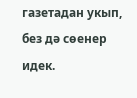газетадан укып, без дә сөенер идек.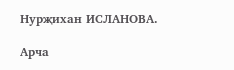Нурҗихан ИСЛАНОВА.

Арча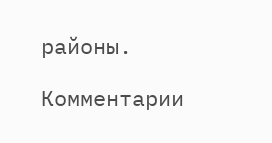районы.

Комментарии